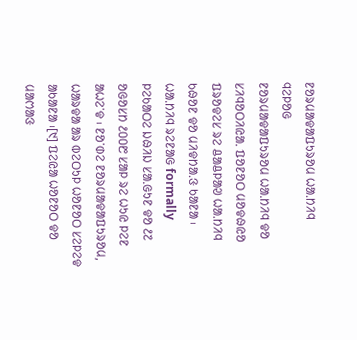ᱱᱚᱨᱢᱟᱫᱟᱯᱩᱨᱚᱢ ᱦᱟᱹᱴᱤᱧ
ᱧᱮᱞᱚᱜ
ᱱᱚᱨᱢᱟᱫᱟᱯᱩᱨᱚᱢ ᱦᱟᱹᱴᱤᱧ ᱫᱚ ᱥᱤᱧᱚᱛᱤᱭᱟᱹ ᱯᱚᱱᱚᱛ ᱢᱚᱫᱷᱭᱚ ᱯᱨᱚᱫᱮᱥ ᱨᱮ ᱪᱟᱪᱞᱟᱣ ᱦᱟᱹᱴᱤᱧ ᱠᱷᱚᱱ ᱫᱚ ᱢᱤᱫᱴᱟᱹᱝ ᱠᱟᱱᱟ ᱾
ᱦᱟᱹᱴᱤᱧ ᱨᱮᱱᱟᱜ formally ᱞᱮᱠᱟᱛᱮ ᱡᱷᱤᱡ ᱥᱟᱹᱜᱩᱱ ᱫᱚ ᱒᱗ ᱚᱜᱚᱥᱴ ᱒᱐᱐᱘ ᱥᱟᱞ ᱨᱮ ᱦᱩᱭ ᱞᱮᱱ ᱟᱦᱮᱸᱫ ᱾ ᱱᱚᱸᱰᱮ ᱱᱚᱨᱢᱟᱫᱟᱯᱩᱨᱚᱢ, ᱦᱟᱨᱫᱟ ᱟᱨ ᱵᱮᱛᱩᱞ ᱦᱚᱱᱚᱛ ᱥᱮᱞᱮᱫ ᱟᱠᱟᱱᱟ ᱾[᱑] ᱯᱮᱭᱟ ᱦᱚᱱᱚᱛ ᱫᱚ ᱢᱟᱬᱟᱝ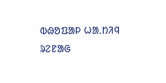ᱵᱷᱚᱯᱟᱞ ᱦᱟᱹᱴᱤᱧ ᱨᱮᱱᱟᱜ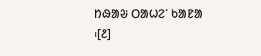ᱴᱷᱟᱶ ᱛᱟᱦᱮᱸ ᱠᱟᱱᱟ ᱾[᱒]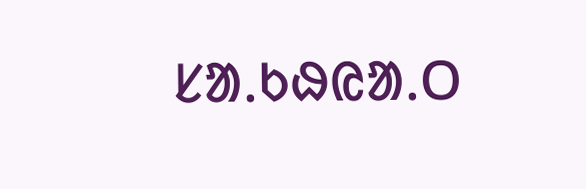ᱥᱟᱹᱠᱷᱭᱟᱹᱛ